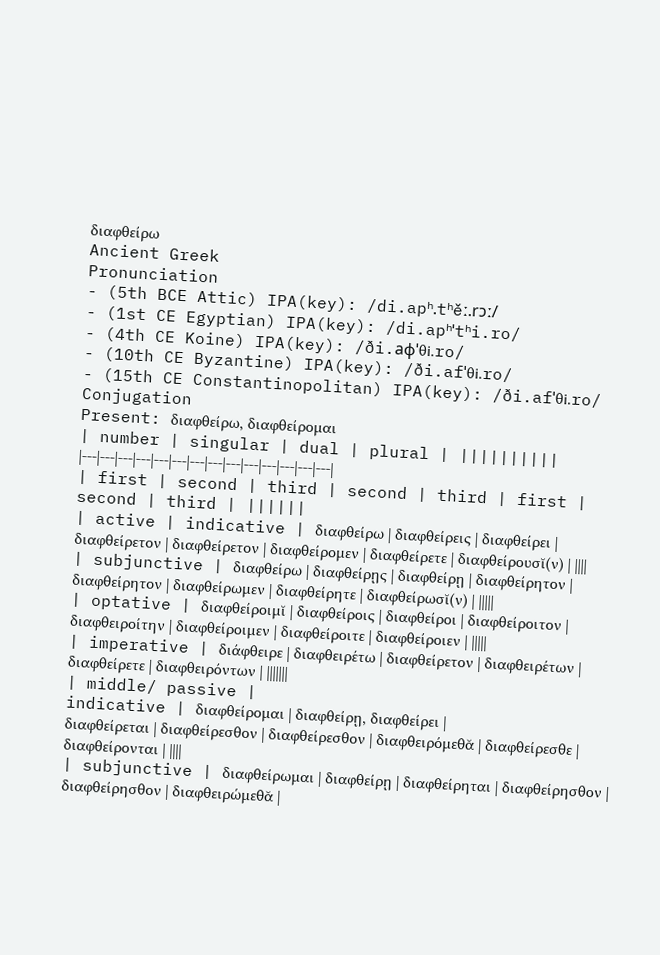διαφθείρω
Ancient Greek
Pronunciation
- (5th BCE Attic) IPA(key): /di.apʰ.tʰěː.rɔː/
- (1st CE Egyptian) IPA(key): /di.apʰˈtʰi.ro/
- (4th CE Koine) IPA(key): /ði.aɸˈθi.ro/
- (10th CE Byzantine) IPA(key): /ði.afˈθi.ro/
- (15th CE Constantinopolitan) IPA(key): /ði.afˈθi.ro/
Conjugation
Present: διαφθείρω, διαφθείρομαι
| number | singular | dual | plural | ||||||||||
|---|---|---|---|---|---|---|---|---|---|---|---|---|---|
| first | second | third | second | third | first | second | third | ||||||
| active | indicative | διαφθείρω | διαφθείρεις | διαφθείρει | διαφθείρετον | διαφθείρετον | διαφθείρομεν | διαφθείρετε | διαφθείρουσῐ(ν) | ||||
| subjunctive | διαφθείρω | διαφθείρῃς | διαφθείρῃ | διαφθείρητον | διαφθείρητον | διαφθείρωμεν | διαφθείρητε | διαφθείρωσῐ(ν) | |||||
| optative | διαφθείροιμῐ | διαφθείροις | διαφθείροι | διαφθείροιτον | διαφθειροίτην | διαφθείροιμεν | διαφθείροιτε | διαφθείροιεν | |||||
| imperative | διάφθειρε | διαφθειρέτω | διαφθείρετον | διαφθειρέτων | διαφθείρετε | διαφθειρόντων | |||||||
| middle/ passive |
indicative | διαφθείρομαι | διαφθείρῃ, διαφθείρει |
διαφθείρεται | διαφθείρεσθον | διαφθείρεσθον | διαφθειρόμεθᾰ | διαφθείρεσθε | διαφθείρονται | ||||
| subjunctive | διαφθείρωμαι | διαφθείρῃ | διαφθείρηται | διαφθείρησθον | διαφθείρησθον | διαφθειρώμεθᾰ |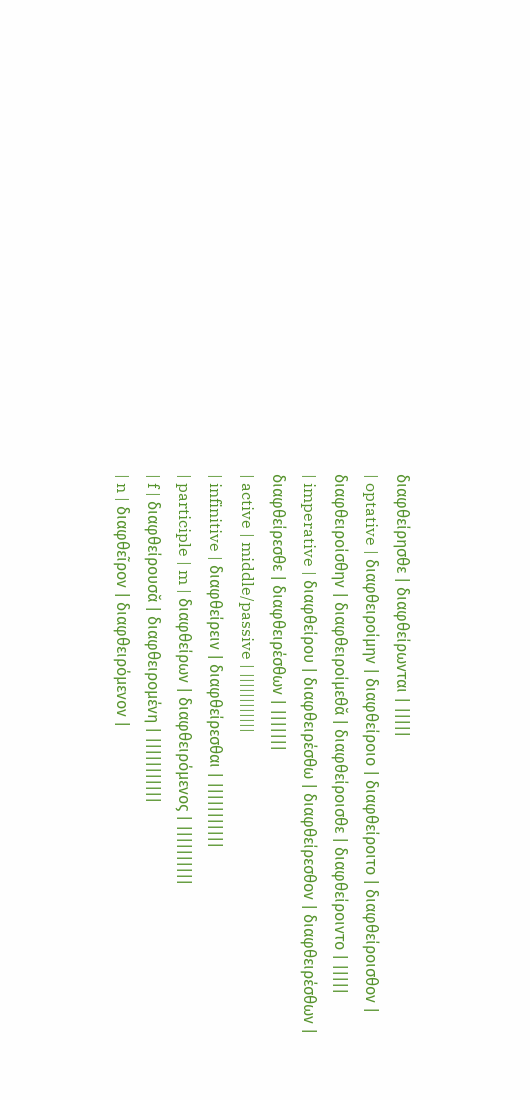διαφθείρησθε | διαφθείρωνται | |||||
| optative | διαφθειροίμην | διαφθείροιο | διαφθείροιτο | διαφθείροισθον | διαφθειροίσθην | διαφθειροίμεθᾰ | διαφθείροισθε | διαφθείροιντο | |||||
| imperative | διαφθείρου | διαφθειρέσθω | διαφθείρεσθον | διαφθειρέσθων | διαφθείρεσθε | διαφθειρέσθων | |||||||
| active | middle/passive | ||||||||||||
| infinitive | διαφθείρειν | διαφθείρεσθαι | |||||||||||
| participle | m | διαφθείρων | διαφθειρόμενος | ||||||||||
| f | διαφθείρουσᾰ | διαφθειρομένη | |||||||||||
| n | διαφθεῖρον | διαφθειρόμενον |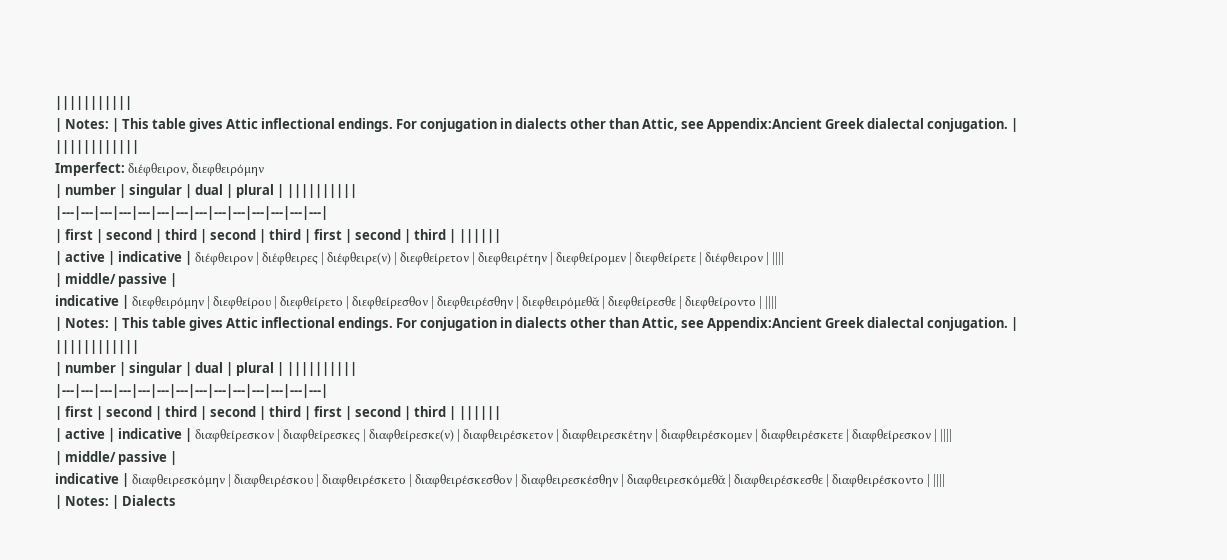|||||||||||
| Notes: | This table gives Attic inflectional endings. For conjugation in dialects other than Attic, see Appendix:Ancient Greek dialectal conjugation. | ||||||||||||
Imperfect: διέφθειρον, διεφθειρόμην
| number | singular | dual | plural | ||||||||||
|---|---|---|---|---|---|---|---|---|---|---|---|---|---|
| first | second | third | second | third | first | second | third | ||||||
| active | indicative | διέφθειρον | διέφθειρες | διέφθειρε(ν) | διεφθείρετον | διεφθειρέτην | διεφθείρομεν | διεφθείρετε | διέφθειρον | ||||
| middle/ passive |
indicative | διεφθειρόμην | διεφθείρου | διεφθείρετο | διεφθείρεσθον | διεφθειρέσθην | διεφθειρόμεθᾰ | διεφθείρεσθε | διεφθείροντο | ||||
| Notes: | This table gives Attic inflectional endings. For conjugation in dialects other than Attic, see Appendix:Ancient Greek dialectal conjugation. | ||||||||||||
| number | singular | dual | plural | ||||||||||
|---|---|---|---|---|---|---|---|---|---|---|---|---|---|
| first | second | third | second | third | first | second | third | ||||||
| active | indicative | διαφθείρεσκον | διαφθείρεσκες | διαφθείρεσκε(ν) | διαφθειρέσκετον | διαφθειρεσκέτην | διαφθειρέσκομεν | διαφθειρέσκετε | διαφθείρεσκον | ||||
| middle/ passive |
indicative | διαφθειρεσκόμην | διαφθειρέσκου | διαφθειρέσκετο | διαφθειρέσκεσθον | διαφθειρεσκέσθην | διαφθειρεσκόμεθᾰ | διαφθειρέσκεσθε | διαφθειρέσκοντο | ||||
| Notes: | Dialects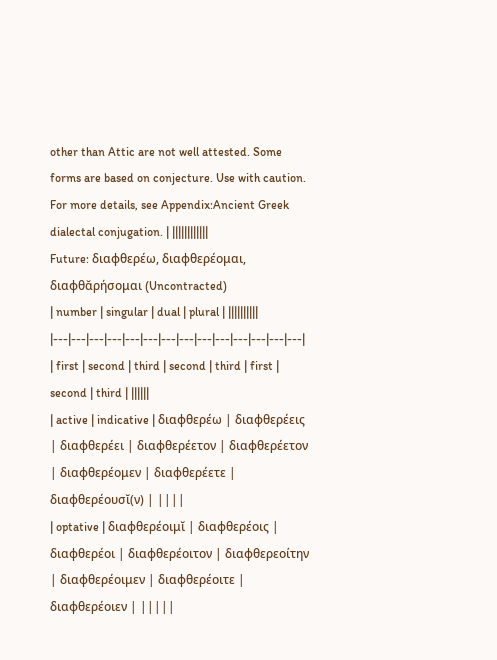other than Attic are not well attested. Some forms are based on conjecture. Use with caution. For more details, see Appendix:Ancient Greek dialectal conjugation. | ||||||||||||
Future: διαφθερέω, διαφθερέομαι, διαφθᾰρήσομαι (Uncontracted)
| number | singular | dual | plural | ||||||||||
|---|---|---|---|---|---|---|---|---|---|---|---|---|---|
| first | second | third | second | third | first | second | third | ||||||
| active | indicative | διαφθερέω | διαφθερέεις | διαφθερέει | διαφθερέετον | διαφθερέετον | διαφθερέομεν | διαφθερέετε | διαφθερέουσῐ(ν) | ||||
| optative | διαφθερέοιμῐ | διαφθερέοις | διαφθερέοι | διαφθερέοιτον | διαφθερεοίτην | διαφθερέοιμεν | διαφθερέοιτε | διαφθερέοιεν | |||||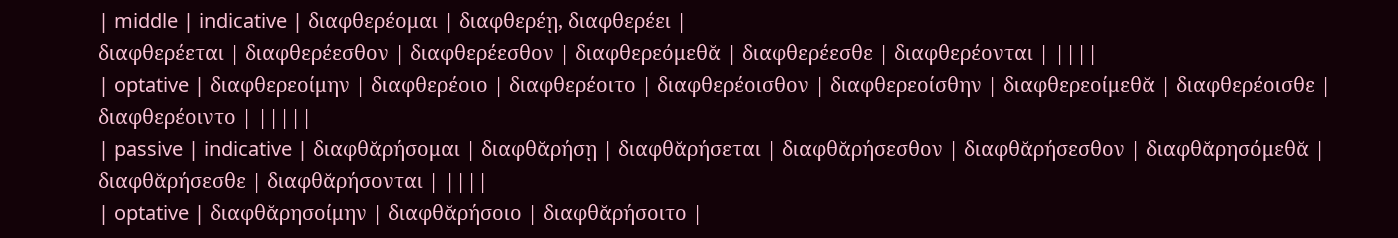| middle | indicative | διαφθερέομαι | διαφθερέῃ, διαφθερέει |
διαφθερέεται | διαφθερέεσθον | διαφθερέεσθον | διαφθερεόμεθᾰ | διαφθερέεσθε | διαφθερέονται | ||||
| optative | διαφθερεοίμην | διαφθερέοιο | διαφθερέοιτο | διαφθερέοισθον | διαφθερεοίσθην | διαφθερεοίμεθᾰ | διαφθερέοισθε | διαφθερέοιντο | |||||
| passive | indicative | διαφθᾰρήσομαι | διαφθᾰρήσῃ | διαφθᾰρήσεται | διαφθᾰρήσεσθον | διαφθᾰρήσεσθον | διαφθᾰρησόμεθᾰ | διαφθᾰρήσεσθε | διαφθᾰρήσονται | ||||
| optative | διαφθᾰρησοίμην | διαφθᾰρήσοιο | διαφθᾰρήσοιτο |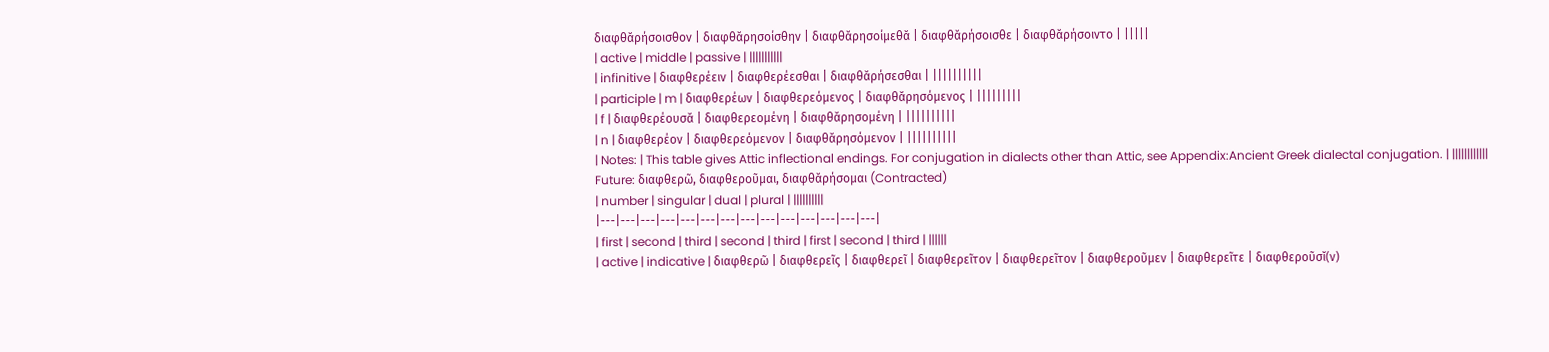διαφθᾰρήσοισθον | διαφθᾰρησοίσθην | διαφθᾰρησοίμεθᾰ | διαφθᾰρήσοισθε | διαφθᾰρήσοιντο | |||||
| active | middle | passive | |||||||||||
| infinitive | διαφθερέειν | διαφθερέεσθαι | διαφθᾰρήσεσθαι | ||||||||||
| participle | m | διαφθερέων | διαφθερεόμενος | διαφθᾰρησόμενος | |||||||||
| f | διαφθερέουσᾰ | διαφθερεομένη | διαφθᾰρησομένη | ||||||||||
| n | διαφθερέον | διαφθερεόμενον | διαφθᾰρησόμενον | ||||||||||
| Notes: | This table gives Attic inflectional endings. For conjugation in dialects other than Attic, see Appendix:Ancient Greek dialectal conjugation. | ||||||||||||
Future: διαφθερῶ, διαφθεροῦμαι, διαφθᾰρήσομαι (Contracted)
| number | singular | dual | plural | ||||||||||
|---|---|---|---|---|---|---|---|---|---|---|---|---|---|
| first | second | third | second | third | first | second | third | ||||||
| active | indicative | διαφθερῶ | διαφθερεῖς | διαφθερεῖ | διαφθερεῖτον | διαφθερεῖτον | διαφθεροῦμεν | διαφθερεῖτε | διαφθεροῦσῐ(ν)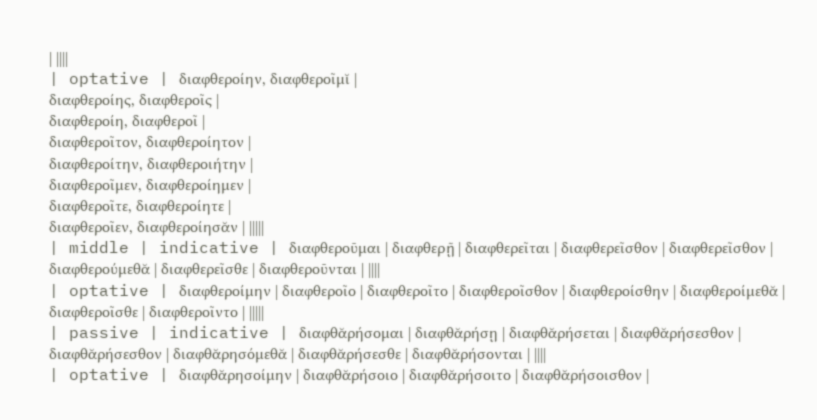| ||||
| optative | διαφθεροίην, διαφθεροῖμῐ |
διαφθεροίης, διαφθεροῖς |
διαφθεροίη, διαφθεροῖ |
διαφθεροῖτον, διαφθεροίητον |
διαφθεροίτην, διαφθεροιήτην |
διαφθεροῖμεν, διαφθεροίημεν |
διαφθεροῖτε, διαφθεροίητε |
διαφθεροῖεν, διαφθεροίησᾰν | |||||
| middle | indicative | διαφθεροῦμαι | διαφθερῇ | διαφθερεῖται | διαφθερεῖσθον | διαφθερεῖσθον | διαφθερούμεθᾰ | διαφθερεῖσθε | διαφθεροῦνται | ||||
| optative | διαφθεροίμην | διαφθεροῖο | διαφθεροῖτο | διαφθεροῖσθον | διαφθεροίσθην | διαφθεροίμεθᾰ | διαφθεροῖσθε | διαφθεροῖντο | |||||
| passive | indicative | διαφθᾰρήσομαι | διαφθᾰρήσῃ | διαφθᾰρήσεται | διαφθᾰρήσεσθον | διαφθᾰρήσεσθον | διαφθᾰρησόμεθᾰ | διαφθᾰρήσεσθε | διαφθᾰρήσονται | ||||
| optative | διαφθᾰρησοίμην | διαφθᾰρήσοιο | διαφθᾰρήσοιτο | διαφθᾰρήσοισθον |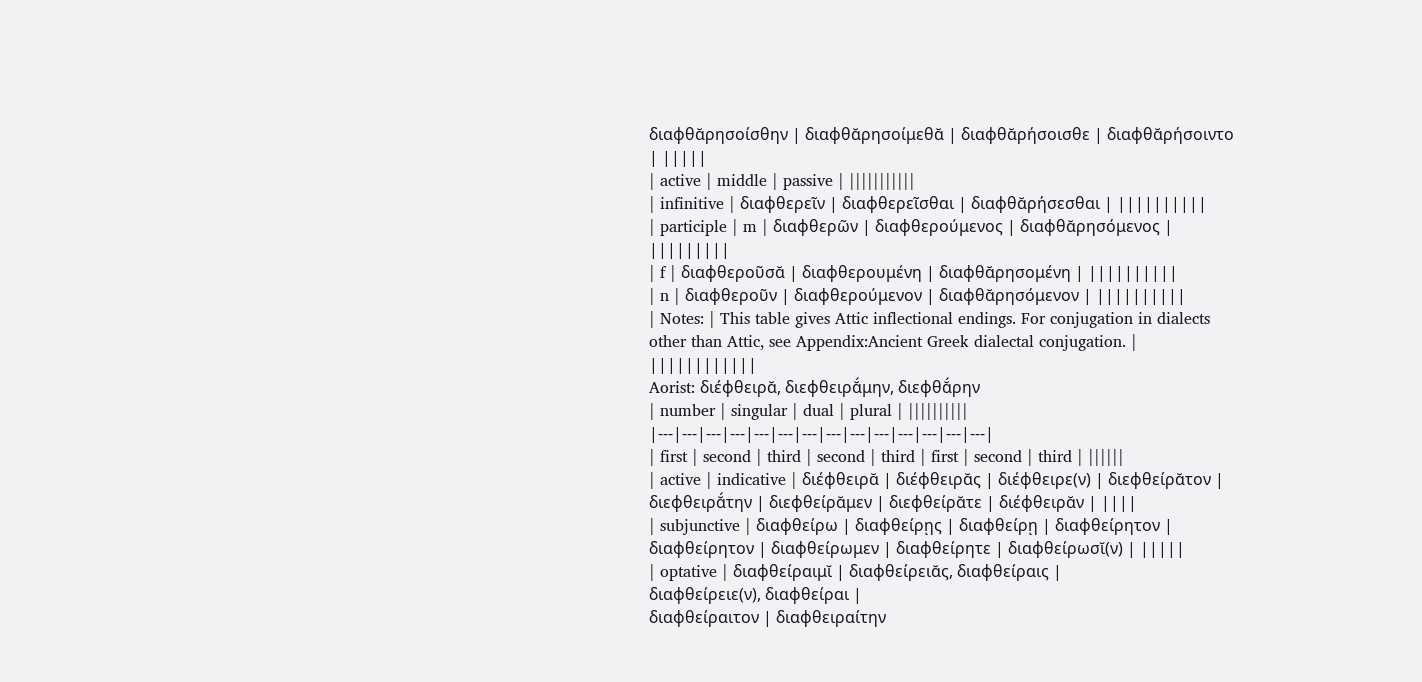διαφθᾰρησοίσθην | διαφθᾰρησοίμεθᾰ | διαφθᾰρήσοισθε | διαφθᾰρήσοιντο | |||||
| active | middle | passive | |||||||||||
| infinitive | διαφθερεῖν | διαφθερεῖσθαι | διαφθᾰρήσεσθαι | ||||||||||
| participle | m | διαφθερῶν | διαφθερούμενος | διαφθᾰρησόμενος | |||||||||
| f | διαφθεροῦσᾰ | διαφθερουμένη | διαφθᾰρησομένη | ||||||||||
| n | διαφθεροῦν | διαφθερούμενον | διαφθᾰρησόμενον | ||||||||||
| Notes: | This table gives Attic inflectional endings. For conjugation in dialects other than Attic, see Appendix:Ancient Greek dialectal conjugation. | ||||||||||||
Aorist: διέφθειρᾰ, διεφθειρᾰ́μην, διεφθᾰ́ρην
| number | singular | dual | plural | ||||||||||
|---|---|---|---|---|---|---|---|---|---|---|---|---|---|
| first | second | third | second | third | first | second | third | ||||||
| active | indicative | διέφθειρᾰ | διέφθειρᾰς | διέφθειρε(ν) | διεφθείρᾰτον | διεφθειρᾰ́την | διεφθείρᾰμεν | διεφθείρᾰτε | διέφθειρᾰν | ||||
| subjunctive | διαφθείρω | διαφθείρῃς | διαφθείρῃ | διαφθείρητον | διαφθείρητον | διαφθείρωμεν | διαφθείρητε | διαφθείρωσῐ(ν) | |||||
| optative | διαφθείραιμῐ | διαφθείρειᾰς, διαφθείραις |
διαφθείρειε(ν), διαφθείραι |
διαφθείραιτον | διαφθειραίτην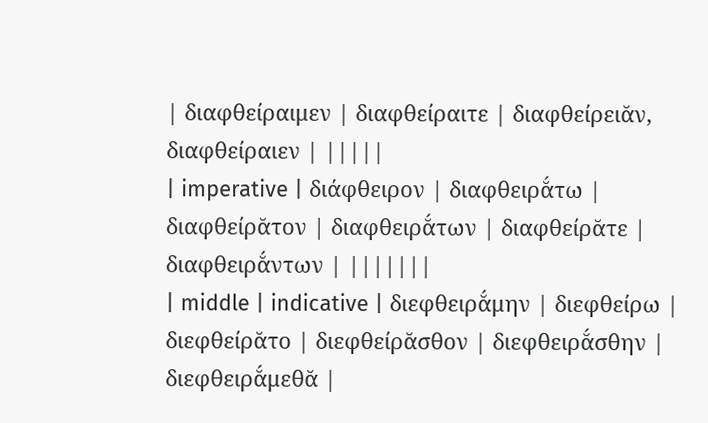| διαφθείραιμεν | διαφθείραιτε | διαφθείρειᾰν, διαφθείραιεν | |||||
| imperative | διάφθειρον | διαφθειρᾰ́τω | διαφθείρᾰτον | διαφθειρᾰ́των | διαφθείρᾰτε | διαφθειρᾰ́ντων | |||||||
| middle | indicative | διεφθειρᾰ́μην | διεφθείρω | διεφθείρᾰτο | διεφθείρᾰσθον | διεφθειρᾰ́σθην | διεφθειρᾰ́μεθᾰ |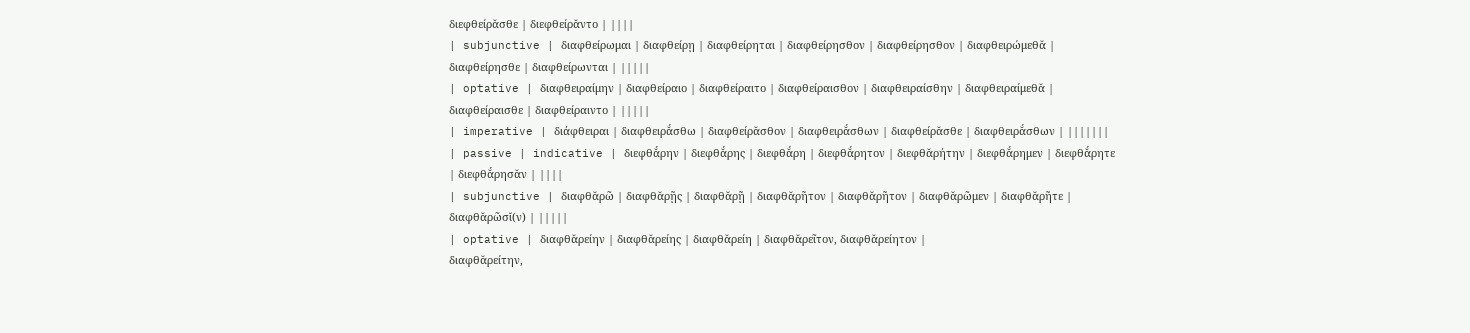διεφθείρᾰσθε | διεφθείρᾰντο | ||||
| subjunctive | διαφθείρωμαι | διαφθείρῃ | διαφθείρηται | διαφθείρησθον | διαφθείρησθον | διαφθειρώμεθᾰ | διαφθείρησθε | διαφθείρωνται | |||||
| optative | διαφθειραίμην | διαφθείραιο | διαφθείραιτο | διαφθείραισθον | διαφθειραίσθην | διαφθειραίμεθᾰ | διαφθείραισθε | διαφθείραιντο | |||||
| imperative | διάφθειραι | διαφθειρᾰ́σθω | διαφθείρᾰσθον | διαφθειρᾰ́σθων | διαφθείρᾰσθε | διαφθειρᾰ́σθων | |||||||
| passive | indicative | διεφθᾰ́ρην | διεφθᾰ́ρης | διεφθᾰ́ρη | διεφθᾰ́ρητον | διεφθᾰρήτην | διεφθᾰ́ρημεν | διεφθᾰ́ρητε | διεφθᾰ́ρησᾰν | ||||
| subjunctive | διαφθᾰρῶ | διαφθᾰρῇς | διαφθᾰρῇ | διαφθᾰρῆτον | διαφθᾰρῆτον | διαφθᾰρῶμεν | διαφθᾰρῆτε | διαφθᾰρῶσῐ(ν) | |||||
| optative | διαφθᾰρείην | διαφθᾰρείης | διαφθᾰρείη | διαφθᾰρεῖτον, διαφθᾰρείητον |
διαφθᾰρείτην,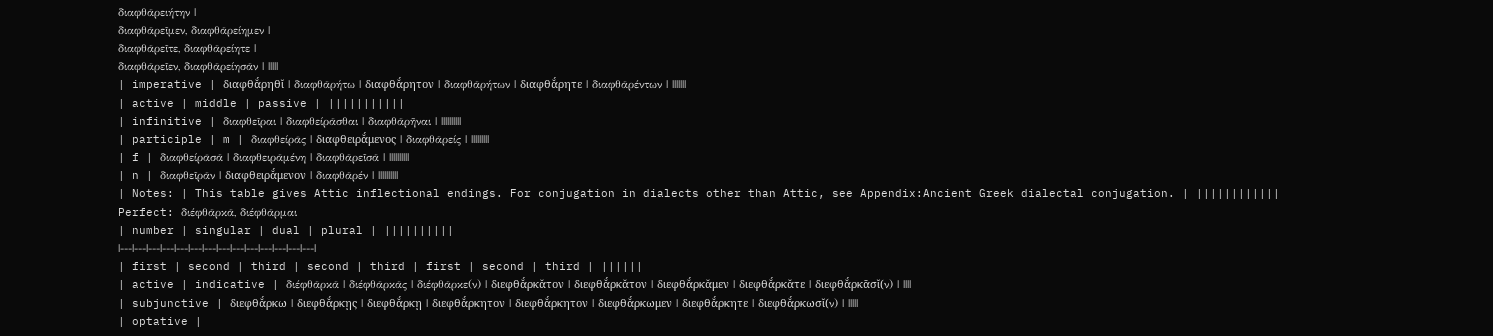διαφθᾰρειήτην |
διαφθᾰρεῖμεν, διαφθᾰρείημεν |
διαφθᾰρεῖτε, διαφθᾰρείητε |
διαφθᾰρεῖεν, διαφθᾰρείησᾰν | |||||
| imperative | διαφθᾰ́ρηθῐ | διαφθᾰρήτω | διαφθᾰ́ρητον | διαφθᾰρήτων | διαφθᾰ́ρητε | διαφθᾰρέντων | |||||||
| active | middle | passive | |||||||||||
| infinitive | διαφθεῖραι | διαφθείρᾰσθαι | διαφθᾰρῆναι | ||||||||||
| participle | m | διαφθείρᾱς | διαφθειρᾰ́μενος | διαφθᾰρείς | |||||||||
| f | διαφθείρᾱσᾰ | διαφθειρᾰμένη | διαφθᾰρεῖσᾰ | ||||||||||
| n | διαφθεῖρᾰν | διαφθειρᾰ́μενον | διαφθᾰρέν | ||||||||||
| Notes: | This table gives Attic inflectional endings. For conjugation in dialects other than Attic, see Appendix:Ancient Greek dialectal conjugation. | ||||||||||||
Perfect: διέφθᾰρκᾰ, διέφθᾰρμαι
| number | singular | dual | plural | ||||||||||
|---|---|---|---|---|---|---|---|---|---|---|---|---|---|
| first | second | third | second | third | first | second | third | ||||||
| active | indicative | διέφθᾰρκᾰ | διέφθᾰρκᾰς | διέφθᾰρκε(ν) | διεφθᾰ́ρκᾰτον | διεφθᾰ́ρκᾰτον | διεφθᾰ́ρκᾰμεν | διεφθᾰ́ρκᾰτε | διεφθᾰ́ρκᾱσῐ(ν) | ||||
| subjunctive | διεφθᾰ́ρκω | διεφθᾰ́ρκῃς | διεφθᾰ́ρκῃ | διεφθᾰ́ρκητον | διεφθᾰ́ρκητον | διεφθᾰ́ρκωμεν | διεφθᾰ́ρκητε | διεφθᾰ́ρκωσῐ(ν) | |||||
| optative |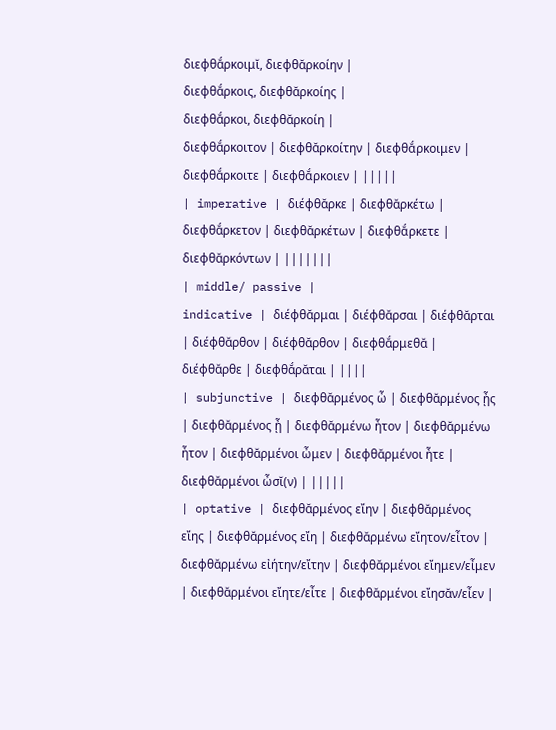διεφθᾰ́ρκοιμῐ, διεφθᾰρκοίην |
διεφθᾰ́ρκοις, διεφθᾰρκοίης |
διεφθᾰ́ρκοι, διεφθᾰρκοίη |
διεφθᾰ́ρκοιτον | διεφθᾰρκοίτην | διεφθᾰ́ρκοιμεν | διεφθᾰ́ρκοιτε | διεφθᾰ́ρκοιεν | |||||
| imperative | διέφθᾰρκε | διεφθᾰρκέτω | διεφθᾰ́ρκετον | διεφθᾰρκέτων | διεφθᾰ́ρκετε | διεφθᾰρκόντων | |||||||
| middle/ passive |
indicative | διέφθᾰρμαι | διέφθᾰρσαι | διέφθᾰρται | διέφθᾰρθον | διέφθᾰρθον | διεφθᾰ́ρμεθᾰ | διέφθᾰρθε | διεφθᾰ́ρᾰται | ||||
| subjunctive | διεφθᾰρμένος ὦ | διεφθᾰρμένος ᾖς | διεφθᾰρμένος ᾖ | διεφθᾰρμένω ἦτον | διεφθᾰρμένω ἦτον | διεφθᾰρμένοι ὦμεν | διεφθᾰρμένοι ἦτε | διεφθᾰρμένοι ὦσῐ(ν) | |||||
| optative | διεφθᾰρμένος εἴην | διεφθᾰρμένος εἴης | διεφθᾰρμένος εἴη | διεφθᾰρμένω εἴητον/εἶτον | διεφθᾰρμένω εἰήτην/εἴτην | διεφθᾰρμένοι εἴημεν/εἶμεν | διεφθᾰρμένοι εἴητε/εἶτε | διεφθᾰρμένοι εἴησᾰν/εἶεν |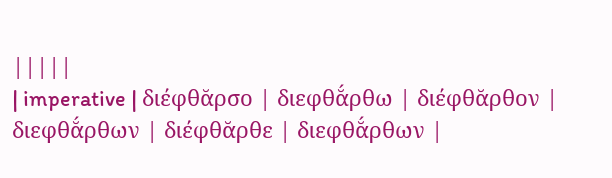|||||
| imperative | διέφθᾰρσο | διεφθᾰ́ρθω | διέφθᾰρθον | διεφθᾰ́ρθων | διέφθᾰρθε | διεφθᾰ́ρθων |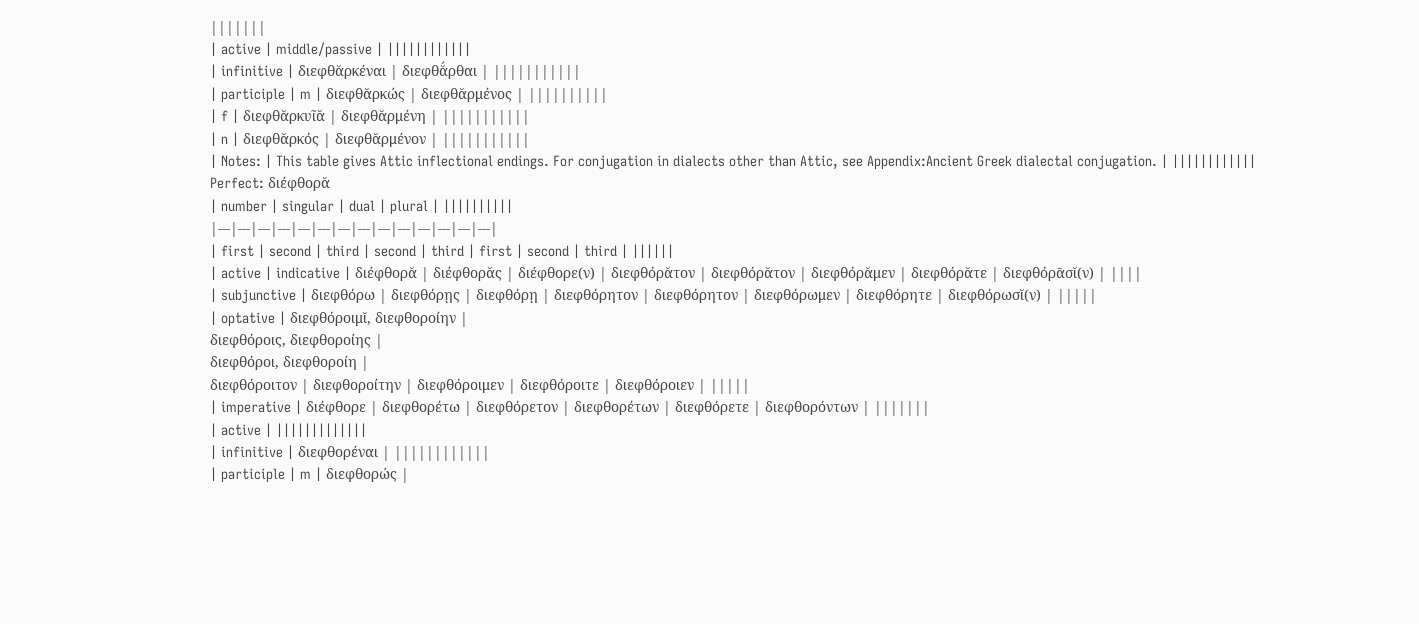|||||||
| active | middle/passive | ||||||||||||
| infinitive | διεφθᾰρκέναι | διεφθᾰ́ρθαι | |||||||||||
| participle | m | διεφθᾰρκώς | διεφθᾰρμένος | ||||||||||
| f | διεφθᾰρκυῖᾰ | διεφθᾰρμένη | |||||||||||
| n | διεφθᾰρκός | διεφθᾰρμένον | |||||||||||
| Notes: | This table gives Attic inflectional endings. For conjugation in dialects other than Attic, see Appendix:Ancient Greek dialectal conjugation. | ||||||||||||
Perfect: διέφθορᾰ
| number | singular | dual | plural | ||||||||||
|---|---|---|---|---|---|---|---|---|---|---|---|---|---|
| first | second | third | second | third | first | second | third | ||||||
| active | indicative | διέφθορᾰ | διέφθορᾰς | διέφθορε(ν) | διεφθόρᾰτον | διεφθόρᾰτον | διεφθόρᾰμεν | διεφθόρᾰτε | διεφθόρᾱσῐ(ν) | ||||
| subjunctive | διεφθόρω | διεφθόρῃς | διεφθόρῃ | διεφθόρητον | διεφθόρητον | διεφθόρωμεν | διεφθόρητε | διεφθόρωσῐ(ν) | |||||
| optative | διεφθόροιμῐ, διεφθοροίην |
διεφθόροις, διεφθοροίης |
διεφθόροι, διεφθοροίη |
διεφθόροιτον | διεφθοροίτην | διεφθόροιμεν | διεφθόροιτε | διεφθόροιεν | |||||
| imperative | διέφθορε | διεφθορέτω | διεφθόρετον | διεφθορέτων | διεφθόρετε | διεφθορόντων | |||||||
| active | |||||||||||||
| infinitive | διεφθορέναι | ||||||||||||
| participle | m | διεφθορώς |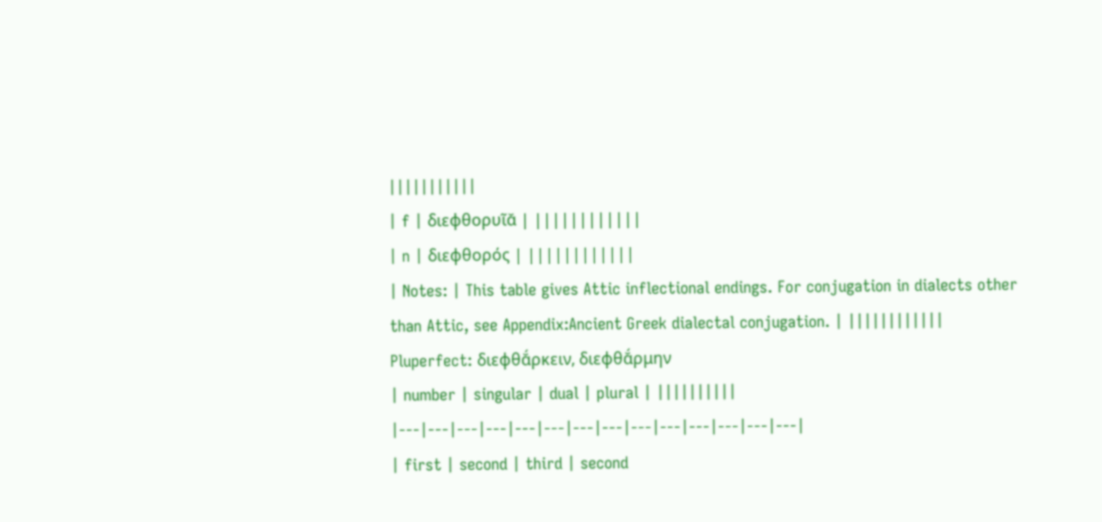|||||||||||
| f | διεφθορυῖᾰ | ||||||||||||
| n | διεφθορός | ||||||||||||
| Notes: | This table gives Attic inflectional endings. For conjugation in dialects other than Attic, see Appendix:Ancient Greek dialectal conjugation. | ||||||||||||
Pluperfect: διεφθᾰ́ρκειν, διεφθᾰ́ρμην
| number | singular | dual | plural | ||||||||||
|---|---|---|---|---|---|---|---|---|---|---|---|---|---|
| first | second | third | second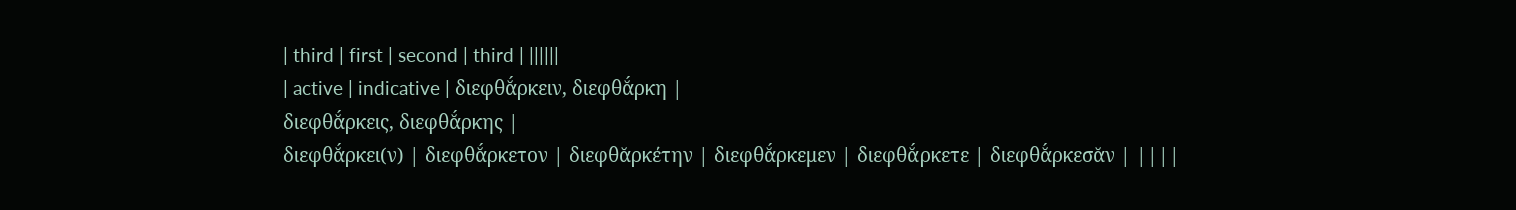| third | first | second | third | ||||||
| active | indicative | διεφθᾰ́ρκειν, διεφθᾰ́ρκη |
διεφθᾰ́ρκεις, διεφθᾰ́ρκης |
διεφθᾰ́ρκει(ν) | διεφθᾰ́ρκετον | διεφθᾰρκέτην | διεφθᾰ́ρκεμεν | διεφθᾰ́ρκετε | διεφθᾰ́ρκεσᾰν | ||||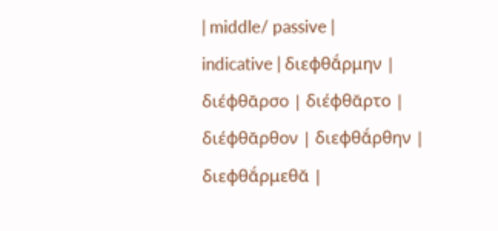| middle/ passive |
indicative | διεφθᾰ́ρμην | διέφθᾰρσο | διέφθᾰρτο | διέφθᾰρθον | διεφθᾰ́ρθην | διεφθᾰ́ρμεθᾰ |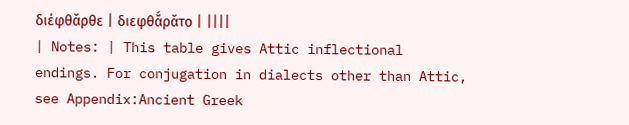διέφθᾰρθε | διεφθᾰ́ρᾰτο | ||||
| Notes: | This table gives Attic inflectional endings. For conjugation in dialects other than Attic, see Appendix:Ancient Greek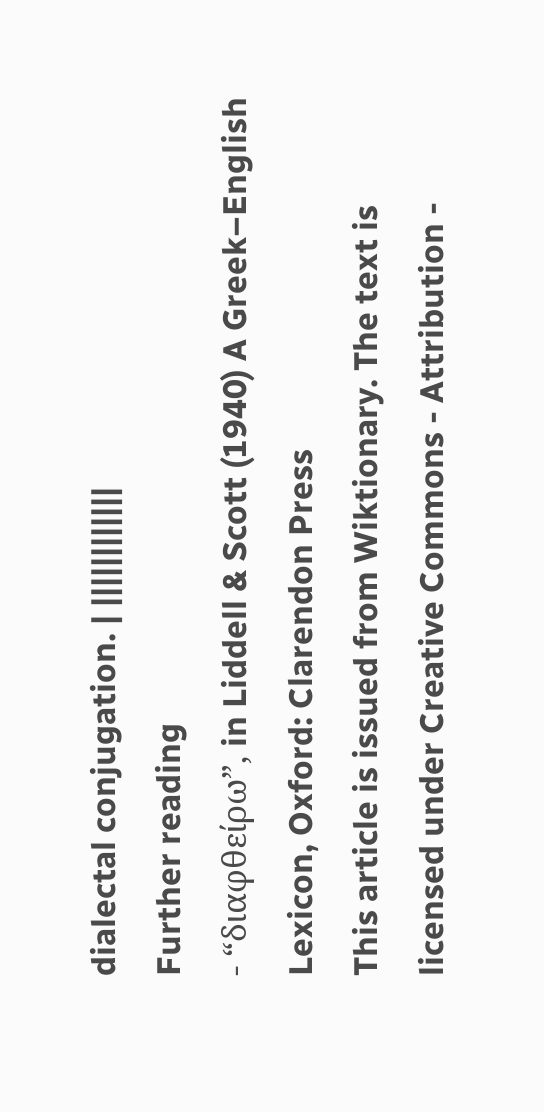dialectal conjugation. | ||||||||||||
Further reading
- “διαφθείρω”, in Liddell & Scott (1940) A Greek–English Lexicon, Oxford: Clarendon Press
This article is issued from Wiktionary. The text is licensed under Creative Commons - Attribution -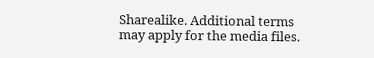Sharealike. Additional terms may apply for the media files.